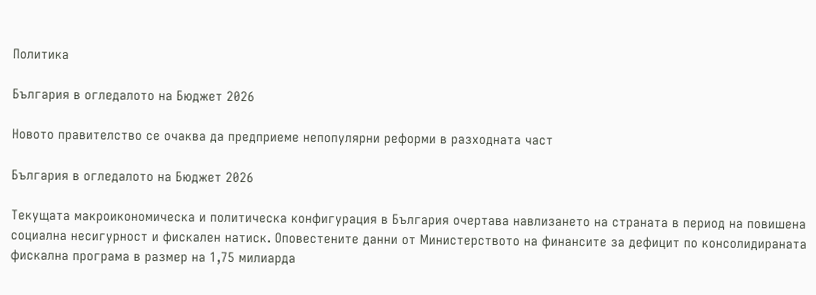Политика

България в огледалото на Бюджет 2026

Новото правителство се очаква да предприеме непопулярни реформи в разходната част

България в огледалото на Бюджет 2026

Текущата макроикономическа и политическа конфигурация в България очертава навлизането на страната в период на повишена социална несигурност и фискален натиск. Оповестените данни от Министерството на финансите за дефицит по консолидираната фискална програма в размер на 1,75 милиарда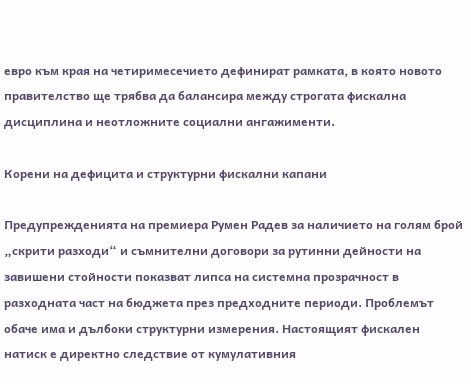евро към края на четиримесечието дефинират рамката, в която новото правителство ще трябва да балансира между строгата фискална дисциплина и неотложните социални ангажименти.

Корени на дефицита и структурни фискални капани

Предупрежденията на премиера Румен Радев за наличието на голям брой „скрити разходи“ и съмнителни договори за рутинни дейности на завишени стойности показват липса на системна прозрачност в разходната част на бюджета през предходните периоди. Проблемът обаче има и дълбоки структурни измерения. Настоящият фискален натиск е директно следствие от кумулативния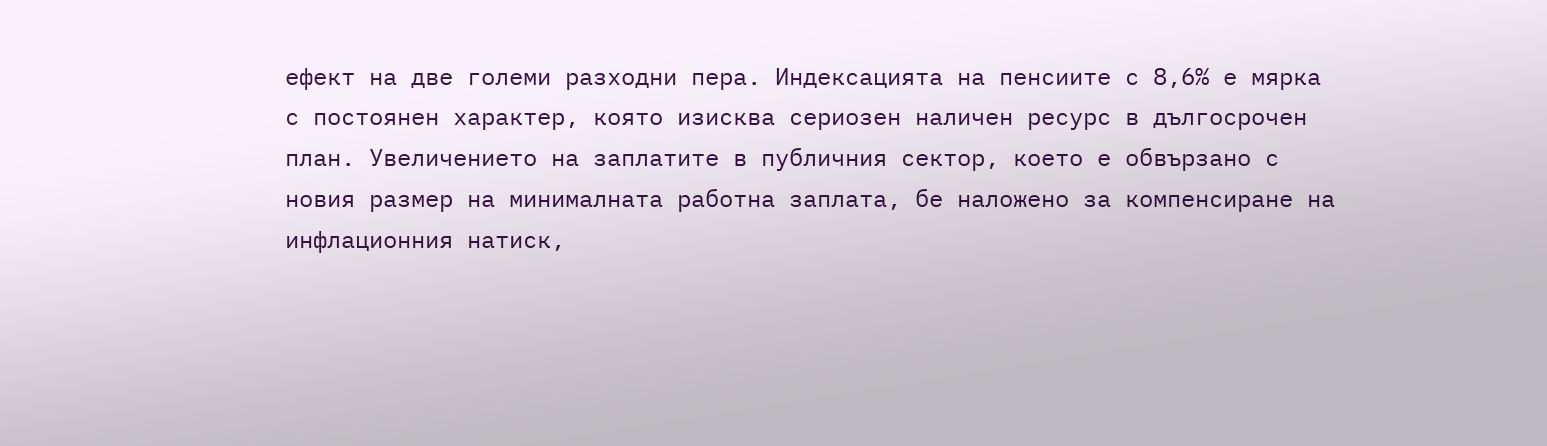ефект на две големи разходни пера. Индексацията на пенсиите с 8,6% е мярка с постоянен характер, която изисква сериозен наличен ресурс в дългосрочен план. Увеличението на заплатите в публичния сектор, което е обвързано с новия размер на минималната работна заплата, бе наложено за компенсиране на инфлационния натиск,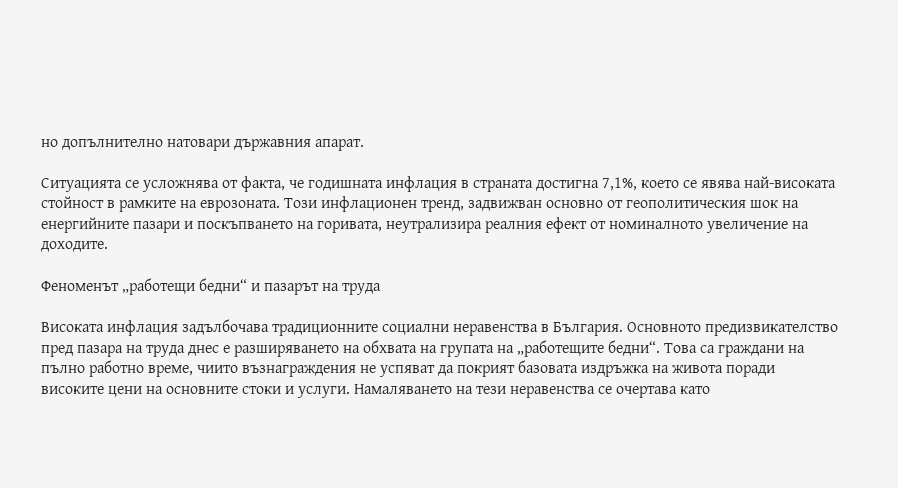но допълнително натовари държавния апарат.

Ситуацията се усложнява от факта, че годишната инфлация в страната достигна 7,1%, което се явява най-високата стойност в рамките на еврозоната. Този инфлационен тренд, задвижван основно от геополитическия шок на енергийните пазари и поскъпването на горивата, неутрализира реалния ефект от номиналното увеличение на доходите.

Феноменът „работещи бедни“ и пазарът на труда

Високата инфлация задълбочава традиционните социални неравенства в България. Основното предизвикателство пред пазара на труда днес е разширяването на обхвата на групата на „работещите бедни“. Това са граждани на пълно работно време, чиито възнаграждения не успяват да покрият базовата издръжка на живота поради високите цени на основните стоки и услуги. Намаляването на тези неравенства се очертава като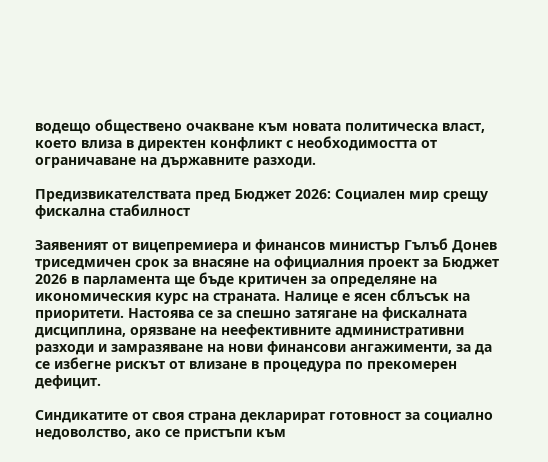водещо обществено очакване към новата политическа власт, което влиза в директен конфликт с необходимостта от ограничаване на държавните разходи.

Предизвикателствата пред Бюджет 2026: Социален мир срещу фискална стабилност

Заявеният от вицепремиера и финансов министър Гълъб Донев триседмичен срок за внасяне на официалния проект за Бюджет 2026 в парламента ще бъде критичен за определяне на икономическия курс на страната. Налице е ясен сблъсък на приоритети. Настоява се за спешно затягане на фискалната дисциплина, орязване на неефективните административни разходи и замразяване на нови финансови ангажименти, за да се избегне рискът от влизане в процедура по прекомерен дефицит.

Синдикатите от своя страна декларират готовност за социално недоволство, ако се пристъпи към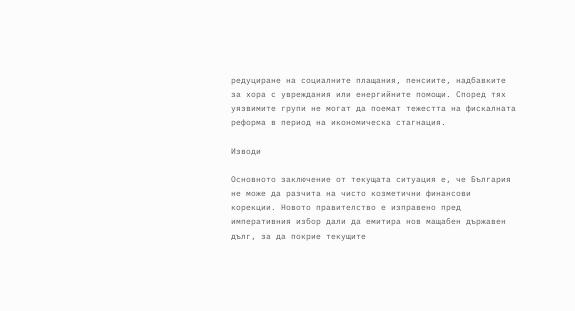редуциране на социалните плащания, пенсиите, надбавките за хора с увреждания или енергийните помощи. Според тях уязвимите групи не могат да поемат тежестта на фискалната реформа в период на икономическа стагнация.

Изводи

Основното заключение от текущата ситуация е, че България не може да разчита на чисто козметични финансови корекции. Новото правителство е изправено пред императивния избор дали да емитира нов мащабен държавен дълг, за да покрие текущите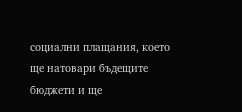социални плащания, което ще натовари бъдещите бюджети и ще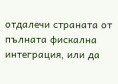отдалечи страната от пълната фискална интеграция, или да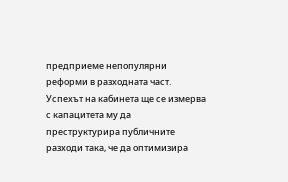предприеме непопулярни реформи в разходната част. Успехът на кабинета ще се измерва с капацитета му да преструктурира публичните разходи така, че да оптимизира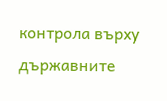контрола върху държавните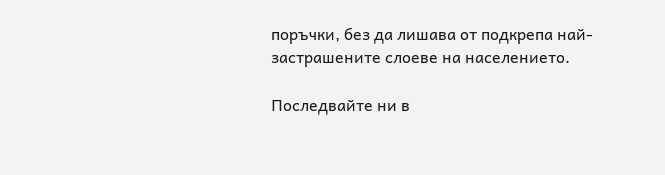поръчки, без да лишава от подкрепа най-застрашените слоеве на населението.

Последвайте ни в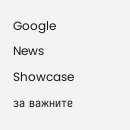Google News Showcase за важните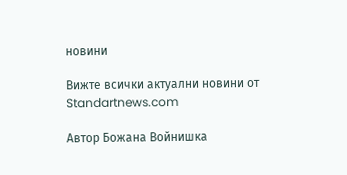новини

Вижте всички актуални новини от Standartnews.com

Автор Божана Войнишка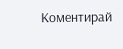Коментирай